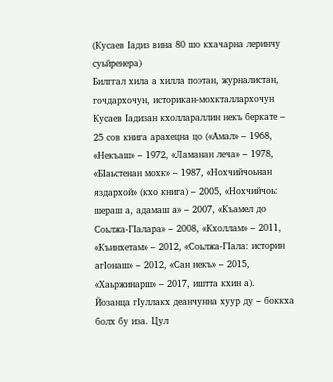(Кусаев Iадиз вина 80 шо кхачарна леринчу суьйренера)
Билггал хила а хилла поэтан, журналистан, гочдархочун, историкан-мохкталлархочун Кусаев Iадизан кхоллараллин некъ беркате – 25 сов книга арахецна цо («Амал» – 1968, «Некъаш» – 1972, «Ламанан леча» – 1978, «БIаьстенан мохк» – 1987, «Нохчийчоьнан яздархой» (кхо книга) – 2005, «Нохчийчоь: шераш а, адамаш а» – 2007, «Къамел до Соьлжа-ГIалара» – 2008, «Кхоллам» – 2011, «Къинхетам» – 2012, «Соьлжа-ГIала: историн агIонаш» – 2012, «Сан некъ» – 2015, «Хаьржинарш» – 2017, иштта кхин а).
Йозанца гIуллакх деанчунна хуур ду – боккха болх бу иза. Цул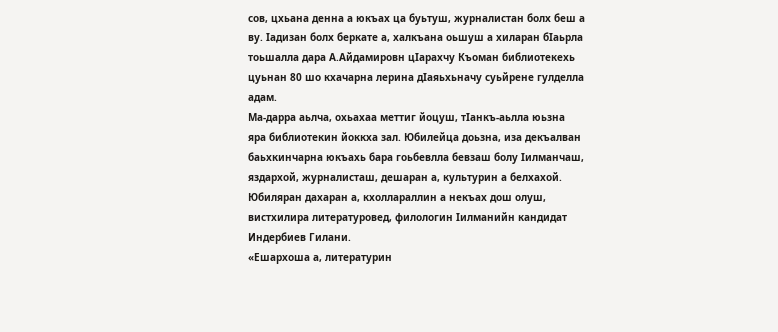сов, цхьана денна а юкъах ца буьтуш, журналистан болх беш а ву. Iадизан болх беркате а, халкъана оьшуш а хиларан бIаьрла тоьшалла дара А.Айдамировн цIарахчу Къоман библиотекехь цуьнан 80 шо кхачарна лерина дIаяьхьначу суьйрене гулделла адам.
Ма-дарра аьлча, охьахаа меттиг йоцуш, тIанкъ-аьлла юьзна яра библиотекин йоккха зал. Юбилейца доьзна, иза декъалван баьхкинчарна юкъахь бара гоьбевлла бевзаш болу Iилманчаш, яздархой, журналисташ, дешаран а, культурин а белхахой.
Юбиляран дахаран а, кхоллараллин а некъах дош олуш, вистхилира литературовед, филологин Iилманийн кандидат Индербиев Гилани.
«Ешархоша а, литературин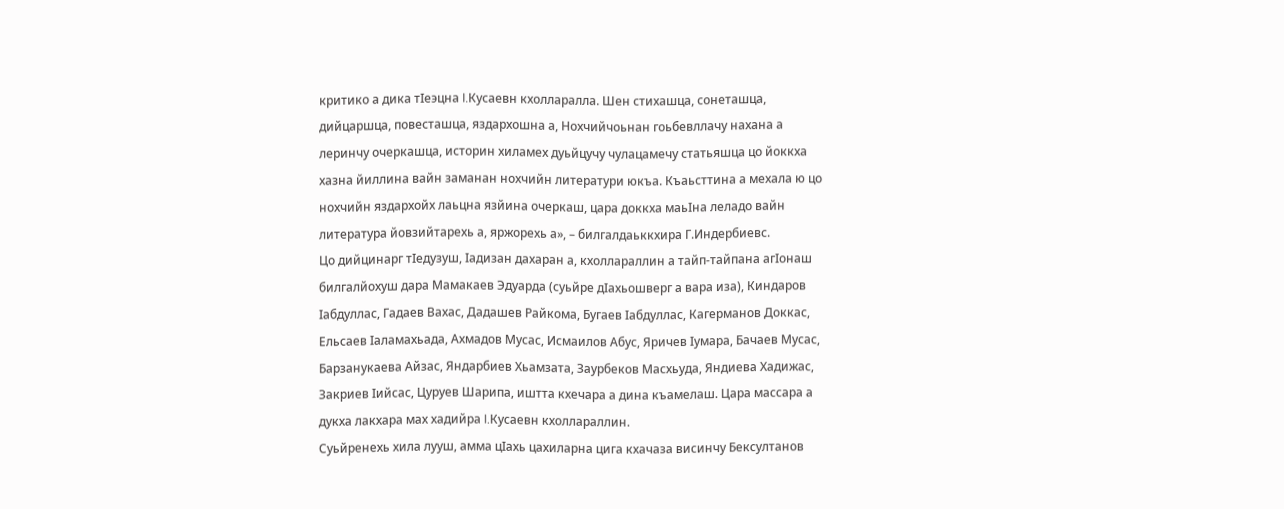критико а дика тIеэцна I.Кусаевн кхолларалла. Шен стихашца, сонеташца, дийцаршца, повесташца, яздархошна а, Нохчийчоьнан гоьбевллачу нахана а леринчу очеркашца, историн хиламех дуьйцучу чулацамечу статьяшца цо йоккха хазна йиллина вайн заманан нохчийн литератури юкъа. Къаьсттина а мехала ю цо нохчийн яздархойх лаьцна язйина очеркаш, цара доккха маьIна леладо вайн литература йовзийтарехь а, яржорехь а», – билгалдаьккхира Г.Индербиевс.
Цо дийцинарг тIедузуш, Iадизан дахаран а, кхоллараллин а тайп-тайпана агIонаш билгалйохуш дара Мамакаев Эдуарда (суьйре дIахьошверг а вара иза), Киндаров Iабдуллас, Гадаев Вахас, Дадашев Райкома, Бугаев Iабдуллас, Кагерманов Доккас, Ельсаев Iаламахьада, Ахмадов Мусас, Исмаилов Абус, Яричев Iумара, Бачаев Мусас, Барзанукаева Айзас, Яндарбиев Хьамзата, Заурбеков Масхьуда, Яндиева Хадижас, Закриев Iийсас, Цуруев Шарипа, иштта кхечара а дина къамелаш. Цара массара а дукха лакхара мах хадийра I.Кусаевн кхоллараллин.
Суьйренехь хила лууш, амма цIахь цахиларна цига кхачаза висинчу Бексултанов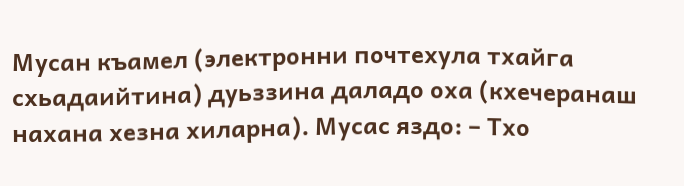Мусан къамел (электронни почтехула тхайга схьадаийтина) дуьззина даладо оха (кхечеранаш нахана хезна хиларна). Мусас яздо: – Тхо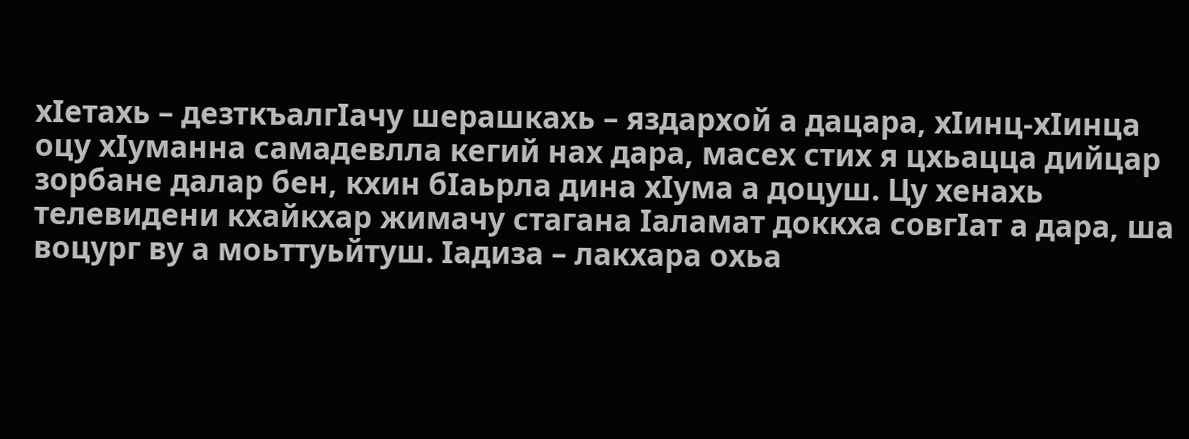хIетахь – дезткъалгIачу шерашкахь – яздархой а дацара, хIинц-хIинца оцу хIуманна самадевлла кегий нах дара, масех стих я цхьацца дийцар зорбане далар бен, кхин бIаьрла дина хIума а доцуш. Цу хенахь телевидени кхайкхар жимачу стагана Iаламат доккха совгIат а дара, ша воцург ву а моьттуьйтуш. Iадиза – лакхара охьа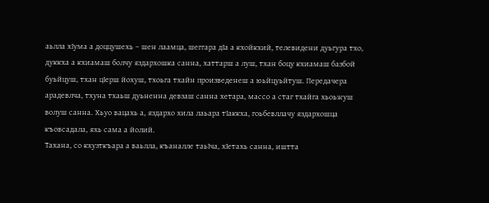аьлла хIума а доццушехь – шен лаамца, шеггара дIа а кхойкхий, телевидени дуьгура тхо, дуккха а кхиамаш болчу яздархошка санна, хаттарш а луш, тхан боцу кхиамаш базбой буьйцуш, тхан цIерш йохуш, тхоьга тхайн произведенеш а юьйцуьйтуш. Передачера арадевлча, тхуна тхаьш дуьненна девзаш санна хетара, массо а стаг тхайга хьоьжуш волуш санна. Хьуо вацахь а, яздархо хила лаьара тIаккха, гоьбевллачу яздархошца къовсадала, яхь сама а йолий.
Тахана, со кхузткъара а ваьлла, къаналле таьIча, хIетахь санна, иштта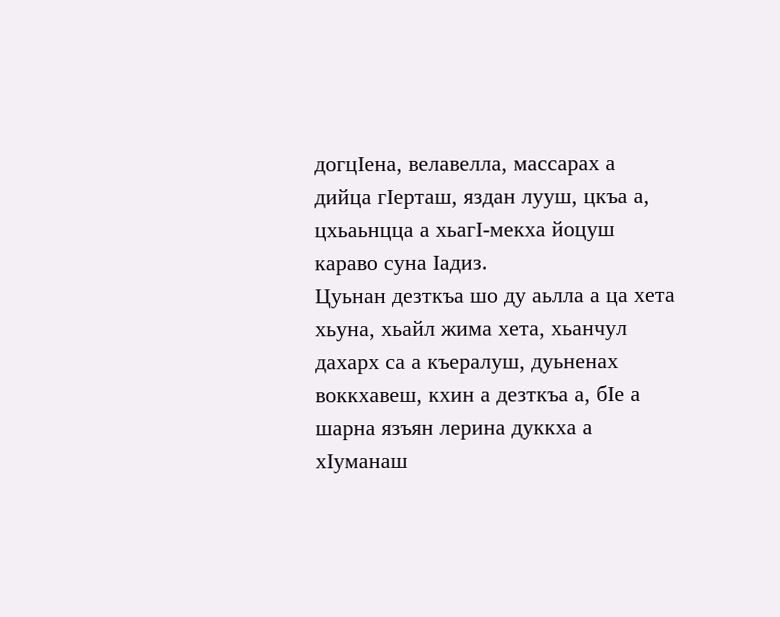догцIена, велавелла, массарах а дийца гIерташ, яздан лууш, цкъа а, цхьаьнцца а хьагI-мекха йоцуш караво суна Iадиз.
Цуьнан дезткъа шо ду аьлла а ца хета хьуна, хьайл жима хета, хьанчул дахарх са а къералуш, дуьненах воккхавеш, кхин а дезткъа а, бIе а шарна язъян лерина дуккха а хIуманаш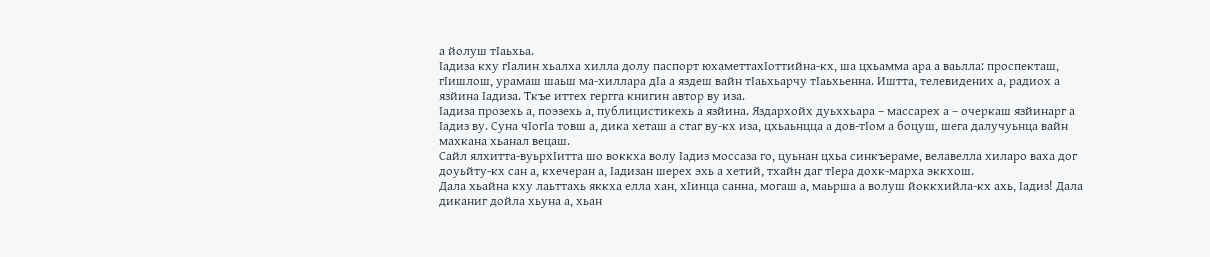а йолуш тIаьхьа.
Iадиза кху гIалин хьалха хилла долу паспорт юхаметтахIоттийна-кх, ша цхьамма ара а ваьлла: проспекташ, гIишлош, урамаш шаьш ма-хиллара дIа а яздеш вайн тIаьхьарчу тIаьхьенна. Иштта, телевидених а, радиох а язйина Iадиза. Ткъе иттех гергга книгин автор ву иза.
Iадиза прозехь а, поэзехь а, публицистикехь а язйина. Яздархойх дуьххьара – массарех а – очеркаш язйинарг а Iадиз ву. Суна чIогIа товш а, дика хеташ а стаг ву-кх иза, цхьаьнцца а дов-тIом а боцуш, шега далучуьнца вайн махкана хьанал вецаш.
Сайл ялхитта-вуьрхIитта шо воккха волу Iадиз моссаза го, цуьнан цхьа синкъераме, велавелла хиларо ваха дог доуьйту-кх сан а, кхечеран а, Iадизан шерех эхь а хетий, тхайн даг тIера дохк-марха эккхош.
Дала хьайна кху лаьттахь яккха елла хан, хIинца санна, могаш а, маьрша а волуш йоккхийла-кх ахь, Iадиз! Дала диканиг дойла хьуна а, хьан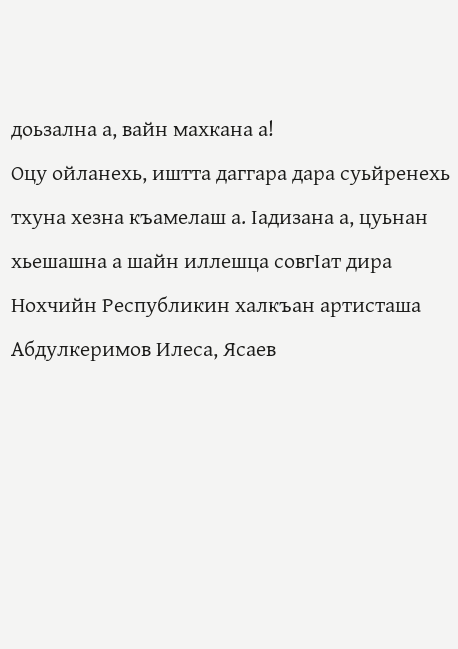доьзална а, вайн махкана а!
Оцу ойланехь, иштта даггара дара суьйренехь тхуна хезна къамелаш а. Iадизана а, цуьнан хьешашна а шайн иллешца совгIат дира Нохчийн Республикин халкъан артисташа Абдулкеримов Илеса, Ясаев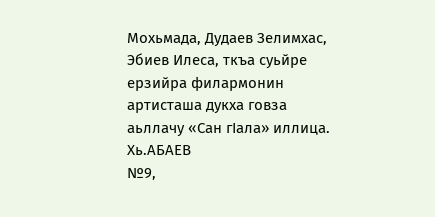Мохьмада, Дудаев Зелимхас, Эбиев Илеса, ткъа суьйре ерзийра филармонин артисташа дукха говза аьллачу «Сан гIала» иллица.
Хь.АБАЕВ
№9,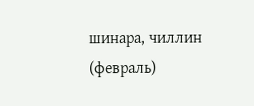шинара, чиллин (февраль)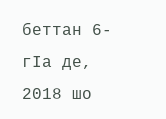беттан 6-гIа де, 2018 шо